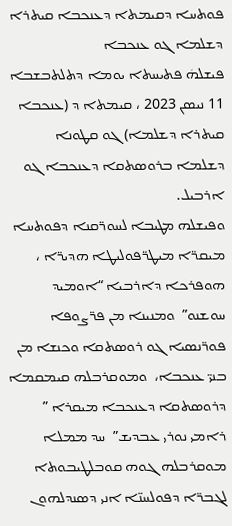ܦܘܬܚܐ ܕܩܝܡܬܐ ܕܥܢܟܒܐ ܩܝܬܪܐ ܕܫܠܡܐ ܓܘ ܥܢܟܒܐ
ܦܝܫܠܗܿ ܦܬܝܚܬܐ ܝܘܡܐ ܕܬܠܬܒܫܒܐ 11 ܢܝܣܢ 2023 ، ܩܝܡܬܐ ܕ (ܥܢܟܒܐ ܩܝܬܪܐ ܕܫܠܡܐ) ܓܘ ܩܛܘܢܐ ܕܫܠܡܐ ܒܪܘܣܬܩܐ ܕܥܢܟܒܐ ܓܘ ܐܪܒܝܠ.
ܘܦܝܫܠܗ ܡܛܝܒܐ ܠܚܘܪ̈ܩܢܐ ܕܦܘܬܚܐ ܡܝܩܪ̈ܐ ܡܝܛܪ̈ܦܘܠܝܛܐ ܗܕܝܪ̈ܐ ،  ܗܘܦܪܟܐ ܕܐܪܒܝܐ “ܐܘܡܝܕ ܚܘܫܢܘ”  ܘܡܢܝܢܐ ܡܢ ܦܪ̈ܨܘܦܐ ܦܘܪ̈ܢܣܝܐ ܓܘ ܪܘܣܬܩܐ ܘܟܢܫܐ ܡܢ ܒܢܝ̈ ܥܢܟܒܐ،  ܘܡܘܩܪܒܠܗ ܩܝܡܩܡܐ ܕܪܘܣܬܩܐ ܕܥܢܟܒܐ ܡܝܩܪܐ ” ܪܐܡܝ ܢܘܪܝ ܥܒܕܝܫ”  ܚܕ ܡܡܠܐ ܡܘܩܪܒܠܗ ܓܘܗ ܩܘܒܠܛܝܒܘܬܐ ܠܓܒܪ̈ܐ ܕܦܘܠܚܢ̈ܐ ܐܢܝ ܕܣܢܕܠܗܘܢ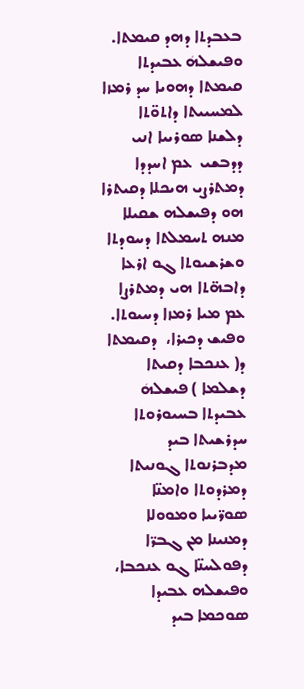ܒܥܒܕܬܐ ܕܗܕ ܩܝܡܬܐ.
ܘܦܝܫܠܗܿ ܥܒܝܕܬܐ ܩܝܡܬܐ ܕܗܘܝܐ ܚܕ ܪܡܙܐ ܠܡܚܝܝܬܐ ܕܐܬܘ̈ܬܐ ܕܠܫܢܐ ܣܘܪܝܝܐ ܐܢܝ ܕܕܒܫܝ  ܥܡ ܐܚܕܕܐ ܕܡܬܪܨܝ ܗܝܟܠܐ ܕܩܝܬܪܐ ܗܘ ܕܦܝܫܠܗ ܫܩܝܠܐ ܡܢܗ ܬܚܡܠܬܐ ܕܚܘܕܬܐ ܘܫܪܫܝܘܬܐ ܓܘ ܐܪܥܐ ܕܐܒܗ̈ܬܐ ܗܝ ܕܡܬܪܨܐ ܥܡ ܡܝܐ ܪܡܙܐ ܕܚܝܘܬܐ.
ܘܦܝܫ ܕܟܝܪܐ،  ܕܩܝܡܬܐ ܕ( ܥܢܟܒܐ ܕܩܝܬܐ ܕܫܠܡܐ ) ܦܝܫܠܗܿ ܥܒܝܕܬܐ ܒܚܝܘܪܘܬܐ ܚܕܪܫܝܬܐ ܒܝܕ ܡܕܒܪܢܘܬܐ ܓܘܢܝܬܐ ܕܡܪܕܘܬܐ ܘܐܡܢ̈ܐ ܣܘܪ̈ܝܝܐ ܘܡܘܘܠܐ ܕܡܢܝܢܐ ܡܢ ܓܒܪ̈ܐ ܕܦܘܠܚܢ̈ܐ ܓܘ ܥܢܟܒܐ،  ܘܦܝܫܠܗ ܥܒܝܕܐ ܣܘܟܡܐ ܒܝܕ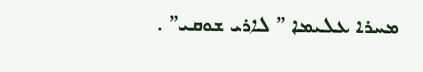ܡܚܪܐ ܥܠܝܡܐ ” ܠܐܪܝ ܫܘܩܝ” .